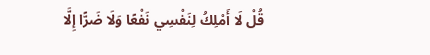قُلْ لَا أَمْلِكُ لِنَفْسِي نَفْعًا وَلَا ضَرًّا إِلَّا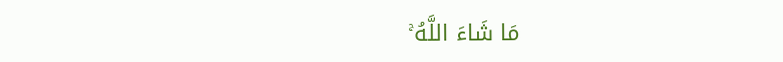مَا شَاءَ اللَّهُ ۚ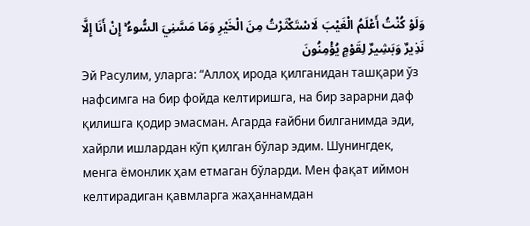وَلَوْ كُنْتُ أَعْلَمُ الْغَيْبَ لَاسْتَكْثَرْتُ مِنَ الْخَيْرِ وَمَا مَسَّنِيَ السُّوءُ ۚ إِنْ أَنَا إِلَّا نَذِيرٌ وَبَشِيرٌ لِقَوْمٍ يُؤْمِنُونَ
Эй Расулим, уларга: “Аллоҳ ирода қилганидан ташқари ўз нафсимга на бир фойда келтиришга, на бир зарарни даф қилишга қодир эмасман. Агарда ғайбни билганимда эди, хайрли ишлардан кўп қилган бўлар эдим. Шунингдек, менга ёмонлик ҳам етмаган бўларди. Мен фақат иймон келтирадиган қавмларга жаҳаннамдан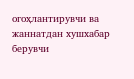огоҳлантирувчи ва жаннатдан хушхабар берувчи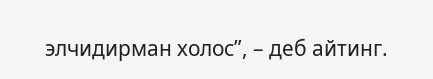элчидирман холос”, – деб айтинг.